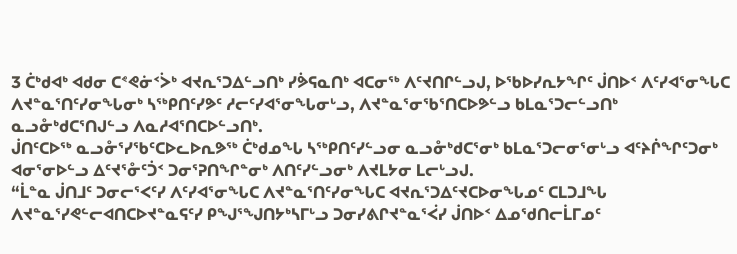3 ᑖᒃᑯᐊᒃ ᐊᑯᓂ ᑕᕝᕙᓃᑉᐴᒃ ᐊᔪᕆᕐᑐᐃᓪᓗᑎᒃ ᓯᕘᕋᓇᑎᒃ ᐊᑕᓂᖅ ᐱᑦᔪᑎᒋᓪᓗᒍ, ᐅᖃᐅᓯᕆᔭᖏᑦ ᒎᑎᐅᑉ ᐱᑦᓯᐊᕐᓂᖓᑕ ᐱᔪᓐᓇᕐᑎᑦᓯᓂᖓᓂᒃ ᓴᖅᑭᑎᑦᓯᕗᑦ ᓱᓕᑦᓯᐊᕐᓂᖓᓂᒡᓗ, ᐱᔪᓐᓇᕐᓂᖃᕐᑎᑕᐅᕗᓪᓗ ᑲᒪᓇᕐᑐᓕᓪᓗᑎᒃ ᓇᓗᓁᒃᑯᑕᕐᑎᒍᓪᓗ ᐱᓇᓱᐊᕐᑎᑕᐅᓪᓗᑎᒃ.
ᒎᑎᑦᑕᐅᖅ ᓇᓗᓁᕐᓯᖃᑦᑕᐅᓚᐅᕆᕗᖅ ᑖᒃᑯᓄᖓ ᓴᖅᑭᑎᑦᓯᓪᓗᓂ ᓇᓗᓁᒃᑯᑕᕐᓂᒃ ᑲᒪᓇᕐᑐᓕᓂᕐᓂᒡᓗ ᐊᑦᔨᒌᖏᑦᑐᓂᒃ ᐊᓂᕐᓂᐅᓪᓗ ᐃᑦᔪᕐᓁᑦᑑᑉ ᑐᓂᕐᕈᑎᖏᓐᓂᒃ ᐱᑎᑦᓯᓪᓗᓂᒃ ᐱᔪᒪᔭᓂ ᒪᓕᒡᓗᒍ.
“ᒫᓐᓇ ᒎᑎᒧᑦ ᑐᓂᓕᕐᐸᑦᓯ ᐱᑦᓯᐊᕐᓂᖓᑕ ᐱᔪᓐᓇᕐᑎᑦᓯᓂᖓᑕ ᐊᔪᕆᕐᑐᐃᑦᔪᑕᐅᓂᖓᓄᑦ ᑕᒪᑐᒧᖓ ᐱᔪᓐᓇᕐᓯᕙᓪᓕᐊᑎᑕᐅᔪᓐᓇᕋᑦᓯ ᑭᖑᕐᖑᑎᔭᒃᓴᒥᒡᓗ ᑐᓂᓯᕕᒋᔪᓐᓇᕐᐹᓯ ᒎᑎᐅᑉ ᐃᓄᖁᑎᓕᒫᒥᓄᑦ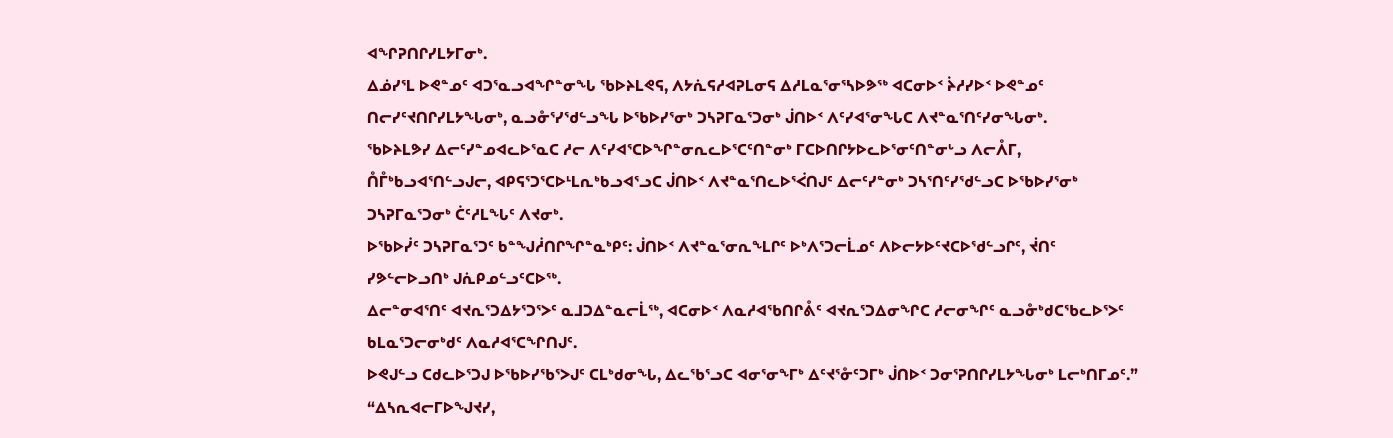ᐊᖏᕈᑎᒋᓯᒪᔭᒥᓂᒃ.
ᐃᓅᓯᕐᒪ ᐅᕙᓐᓄᑦ ᐊᑐᕐᓇᓗᐊᖏᓐᓂᖓ ᖃᐅᔨᒪᕙᕋ, ᐱᔭᕇᕋᓱᐊᕈᒪᓂᕋ ᐃᓱᒪᓇᕐᓂᕐᓴᐅᕗᖅ ᐊᑕᓂᐅᑉ ᔩᓱᓯᐅᑉ ᐅᕙᓐᓄᑦ ᑎᓕᓯᑦᔪᑎᒋᓯᒪᔭᖓᓂᒃ, ᓇᓗᓁᕐᓯᖁᓪᓗᖓ ᐅᖃᐅᓯᕐᓂᒃ ᑐᓴᕈᒥᓇᕐᑐᓂᒃ ᒎᑎᐅᑉ ᐱᑦᓯᐊᕐᓂᖓᑕ ᐱᔪᓐᓇᕐᑎᑦᓯᓂᖓᓂᒃ.
ᖃᐅᔨᒪᕗᓯ ᐃᓕᑦᓯᓐᓄᐊᓚᐅᕐᓇᑕ ᓱᓕ ᐱᑦᓯᐊᕐᑕᐅᖏᓐᓂᕆᓚᐅᕐᑕᑦᑎᓐᓂᒃ ᒥᑕᐅᑎᒋᔭᐅᓚᐅᕐᓂᑦᑎᓐᓂᒡᓗ ᐱᓕᐰᒥ, ᑍᒤᒃᑲᓗᐊᕐᑎᓪᓗᒍᓕ, ᐊᑭᕋᕐᑐᕐᑕᐅᒻᒪᕆᒃᑲᓗᐊᕐᓗᑕ ᒎᑎᐅᑉ ᐱᔪᓐᓇᕐᑎᓚᐅᕐᐹᑎᒍᑦ ᐃᓕᑦᓯᓐᓂᒃ ᑐᓴᕐᑎᑦᓯᖁᓪᓗᑕ ᐅᖃᐅᓯᕐᓂᒃ ᑐᓴᕈᒥᓇᕐᑐᓂᒃ ᑖᑦᓱᒪᖓᑦ ᐱᔪᓂᒃ.
ᐅᖃᐅᓰᑦ ᑐᓴᕈᒥᓇᕐᑐᑦ ᑲᓐᖑᓲᑎᒋᖏᓐᓇᒃᑭᑦ: ᒎᑎᐅᑉ ᐱᔪᓐᓇᕐᓂᕆᖕᒪᒋᑦ ᐅᒃᐱᕐᑐᓕᒫᓄᑦ ᐱᐅᓕᔭᐅᑦᔪᑕᐅᖁᓪᓗᒋᑦ, ᔫᑎᑦ ᓯᕗᓪᓕᐅᓗᑎᒃ ᒍᕇᑭᓄᓪᓗᑦᑕᐅᖅ.
ᐃᓕᓐᓂᐊᕐᑎᑦ ᐊᔪᕆᕐᑐᐃᔭᕐᑐᕐᐳᑦ ᓇᒧᑐᐃᓐᓇᓕᒫᖅ, ᐊᑕᓂᐅᑉ ᐱᓇᓱᐊᖃᑎᒋᕔᑦ ᐊᔪᕆᕐᑐᐃᓂᖏᑕ ᓱᓕᓂᖏᑦ ᓇᓗᓁᒃᑯᑕᖃᓚᐅᕐᐳᑦ ᑲᒪᓇᕐᑐᓕᓂᒃᑯᑦ ᐱᓇᓱᐊᕐᑕᖏᑎᒍᑦ.
ᐅᕙᒍᓪᓗ ᑕᑯᓚᐅᕐᑐᒍ ᐅᖃᐅᓯᖃᕐᐳᒍᑦ ᑕᒪᒃᑯᓂᖓ, ᐃᓚᖃᕐᓗᑕ ᐊᓂᕐᓂᖕᒥᒃ ᐃᑦᔪᕐᓁᑦᑐᒥᒃ ᒎᑎᐅᑉ ᑐᓂᕐᕈᑎᒋᓯᒪᔭᖓᓂᒃ ᒪᓕᒃᑎᒥᓄᑦ.”
“ᐃᓴᕆᐊᓕᒥᐅᖑᔪᓯ,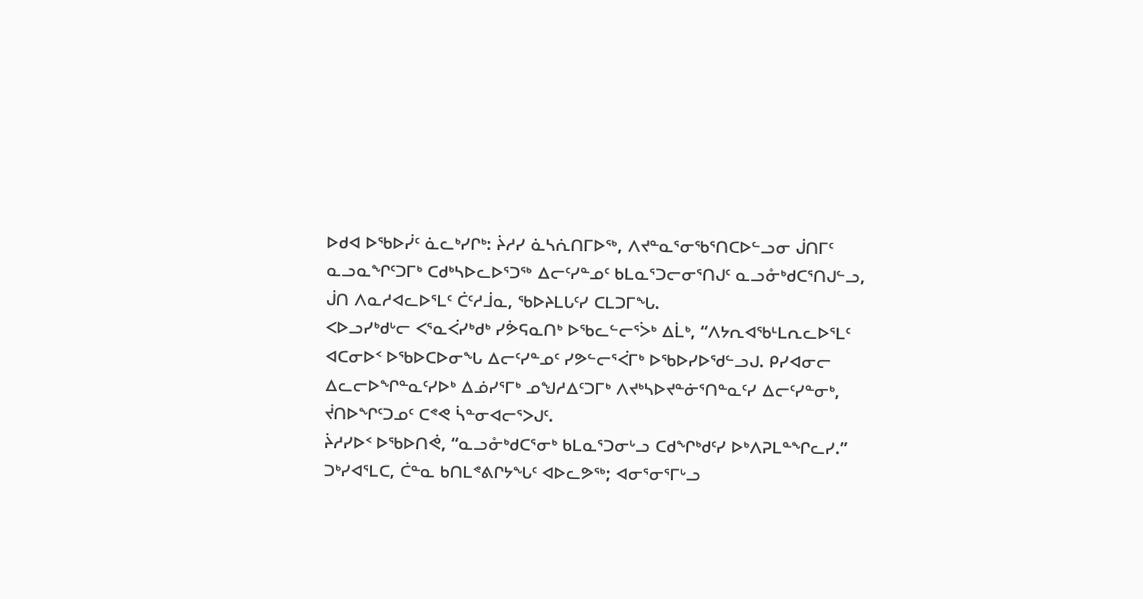ᐅᑯᐊ ᐅᖃᐅᓰᑦ ᓈᓚᒃᓯᒋᒃ: ᔩᓱᓯ ᓈᓴᕇᑎᒥᐅᖅ, ᐱᔪᓐᓇᕐᓂᖃᕐᑎᑕᐅᓪᓗᓂ ᒎᑎᒥᑦ ᓇᓗᓇᖏᑦᑐᒥᒃ ᑕᑯᒃᓴᐅᓚᐅᕐᑐᖅ ᐃᓕᑦᓯᓐᓄᑦ ᑲᒪᓇᕐᑐᓕᓂᕐᑎᒍᑦ ᓇᓗᓁᒃᑯᑕᕐᑎᒍᓪᓗ, ᒎᑎ ᐱᓇᓱᐊᓚᐅᕐᒪᑦ ᑖᑦᓱᒨᓇ, ᖃᐅᔨᒪᒐᑦᓯ ᑕᒪᑐᒥᖓ.
ᐸᐅᓗᓯᒃᑯᒡᓕ ᐸᕐᓇᐹᓯᒃᑯᒃ ᓯᕘᕋᓇᑎᒃ ᐅᖃᓚᓪᓕᕐᐴᒃ ᐃᒫᒃ, “ᐱᔭᕆᐊᖃᒻᒪᕆᓚᐅᕐᒪᑦ ᐊᑕᓂᐅᑉ ᐅᖃᐅᑕᐅᓂᖓ ᐃᓕᑦᓯᓐᓄᑦ ᓯᕗᓪᓕᕐᐹᒥᒃ ᐅᖃᐅᓯᐅᖁᓪᓗᒍ. ᑭᓯᐊᓂᓕ ᐃᓚᓕᐅᖏᓐᓇᑦᓯᐅᒃ ᐃᓅᓯᕐᒥᒃ ᓄᖑᓱᐃᑦᑐᒥᒃ ᐱᔪᒃᓴᐅᔪᓐᓃᕐᑎᓐᓇᑦᓯ ᐃᓕᑦᓯᓐᓂᒃ, ᔫᑎᐅᖏᑦᑐᓄᑦ ᑕᕝᕙ ᓵᓐᓂᐊᓕᕐᐳᒍᑦ.
ᔩᓱᓯᐅᑉ ᐅᖃᐅᑎᕚ, “ᓇᓗᓁᒃᑯᑕᕐᓂᒃ ᑲᒪᓇᕐᑐᓂᒡᓗ ᑕᑯᖏᒃᑯᑦᓯ ᐅᒃᐱᕈᒪᓐᖏᓚᓯ.”
ᑐᒃᓯᐊᕐᒪᑕ, ᑖᓐᓇ ᑲᑎᒪᕝᕕᒋᔭᖓᑦ ᐊᐅᓚᕗᖅ; ᐊᓂᕐᓂᕐᒥᒡᓗ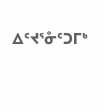ᐃᑦᔪᕐᓁᑦᑐᒥᒃ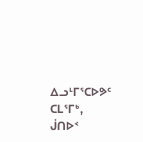ᐃᓗᒻᒥᕐᑕᐅᕗᑦ ᑕᒪᕐᒥᒃ, ᒎᑎᐅᑉ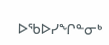ᐅᖃᐅᓯᖏᓐᓂᒃ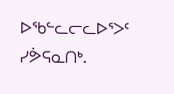ᐅᖃᓪᓚᓕᓚᐅᕐᐳᑦ ᓯᕘᕋᓇᑎᒃ.